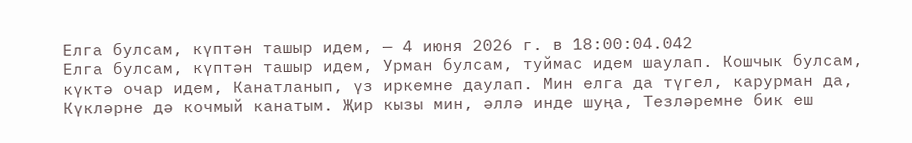Елга булсам, күптән ташыр идем, — 4 июня 2026 г. в 18:00:04.042
Елга булсам, күптән ташыр идем, Урман булсам, туймас идем шаулап. Кошчык булсам, күктә очар идем, Канатланып, үз иркемне даулап. Мин елга да түгел, карурман да, Күкләрне дә кочмый канатым. Җир кызы мин, әллә инде шуңа, Тезләремне бик еш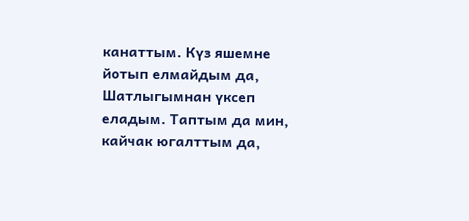канаттым. Күз яшемне йотып елмайдым да, Шатлыгымнан үксеп еладым. Таптым да мин, кайчак югалттым да,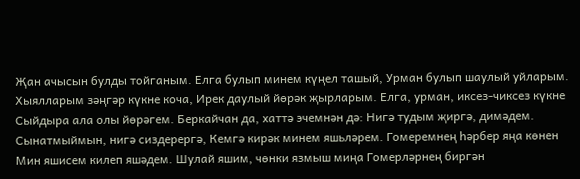Җан ачысын булды тойганым. Елга булып минем күңел ташый, Урман булып шаулый уйларым. Хыялларым зәңгәр күкне коча, Ирек даулый йөрәк җырларым. Елга, урман, иксез-чиксез күкне Сыйдыра ала олы йөрәгем. Беркайчан да, хаттә эчемнән дә: Нигә тудым җиргә, димәдем. Сынатмыймын, нигә сиздерергә, Кемгә кирәк минем яшьләрем. Гомеремнең һәрбер яңа көнен Мин яшисем килеп яшәдем. Шулай яшим, чөнки язмыш миңа Гомерләрнең биргән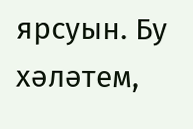ярсуын. Бу хәләтем,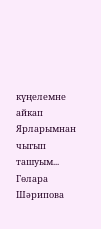күңелемне айкап Ярларымнан чыгып ташуым... Гөлара Шәрипова